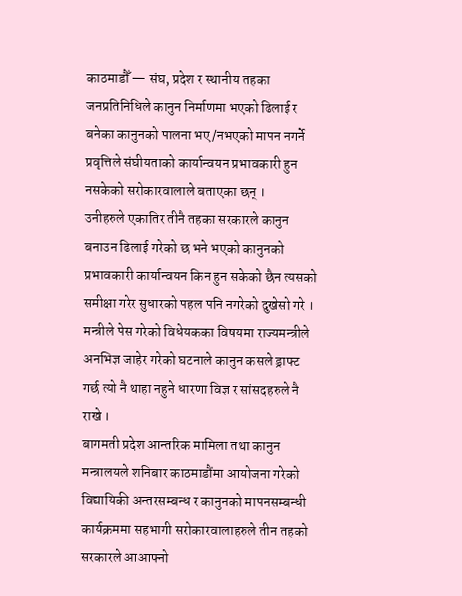काठमाडौँ — संघ, प्रदेश र स्थानीय तहका जनप्रतिनिधिले कानुन निर्माणमा भएको ढिलाई र बनेका कानुनको पालना भए/नभएको मापन नगर्ने प्रवृत्तिले संघीयताको कार्यान्वयन प्रभावकारी हुन नसकेको सरोकारवालाले बताएका छन् ।
उनीहरुले एकातिर तीनै तहका सरकारले कानुन बनाउन ढिलाई गरेको छ भने भएको कानुनको प्रभावकारी कार्यान्वयन किन हुन सकेको छैन त्यसको समीक्षा गरेर सुधारको पहल पनि नगरेको दुखेसो गरे । मन्त्रीले पेस गरेको विधेयकका विषयमा राज्यमन्त्रीले अनभिज्ञ जाहेर गरेको घटनाले कानुन कसले ड्राफ्ट गर्छ त्यो नै थाहा नहुने धारणा विज्ञ र सांसदहरुले नै राखे ।
बागमती प्रदेश आन्तरिक मामिला तथा कानुन मन्त्रालयले शनिबार काठमाडौंमा आयोजना गरेको विद्यायिकी अन्तरसम्बन्ध र कानुनको मापनसम्बन्धी कार्यक्रममा सहभागी सरोकारवालाहरुले तीन तहको सरकारले आआफ्नो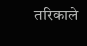तरिकाले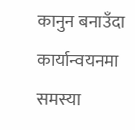कानुन बनाउँदा कार्यान्वयनमा समस्या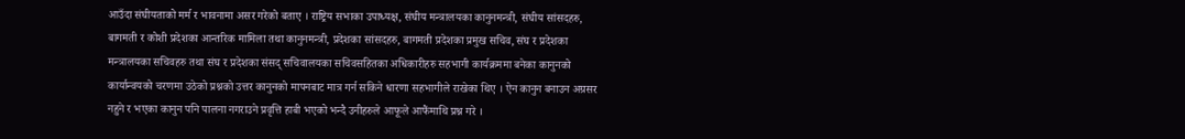आउँदा संघीयताको मर्म र भावनामा असर गरेको बताए । राष्ट्रिय सभाका उपाध्यक्ष, संघीय मन्त्रालयका कानुनमन्त्री, संघीय सांसदहरु, बागमती र कोशी प्रदेशका आन्तरिक मामिला तथा कानुनमन्त्री, प्रदेशका सांसदहरु, बागमती प्रदेशका प्रमुख सचिव, संघ र प्रदेशका मन्त्रालयका सचिवहरु तथा संघ र प्रदेशका संसद् सचिवालयका सचिवसहितका अधिकारीहरु सहभागी कार्यक्रममा बनेका कानुनको कार्यान्वयको चरणमा उठेको प्रश्नको उत्तर कानुनको मापनबाट मात्र गर्न सकिने धारणा सहभागीले राखेका थिए । ऐन कानुन बनाउन अग्रसर नहुने र भएका कानुन पनि पालना नगराउने प्रवृत्ति हाबी भएको भन्दै उनीहरुले आफूले आफैंमाथि प्रश्न गरे ।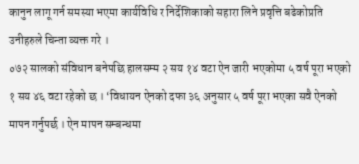कानुन लागू गर्न समस्या भएमा कार्यविधि र निर्देशिकाको सहारा लिने प्रवृत्ति बढेकोप्रति उनीहरुले चिन्ता व्यक्त गरे ।
०७२ सालको संविधान बनेपछि हालसम्म २ सय १४ वटा ऐन जारी भएकोमा ५ वर्ष पूरा भएको १ सय ४६ वटा रहेको छ । ‘विधायन ऐनको दफा ३६ अनुसार ५ वर्ष पूरा भएका सवै ऐनको मापन गर्नुपर्छ । ऐन मापन सम्बन्धमा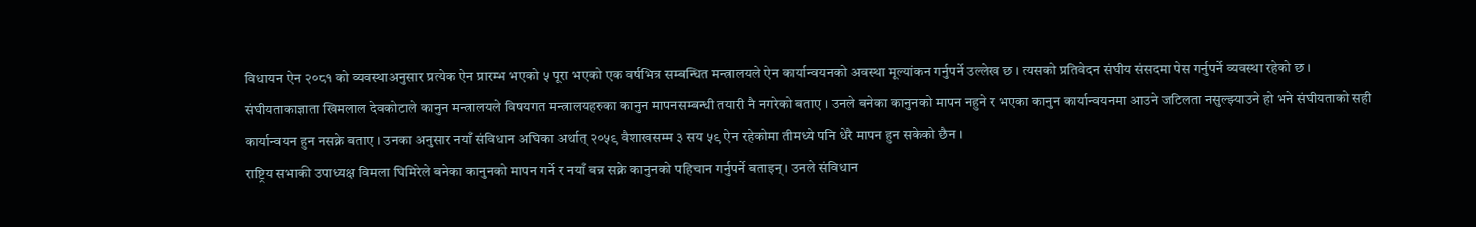विधायन ऐन २०८१ को व्यवस्थाअनुसार प्रत्येक ऐन प्रारम्भ भएको ५ पूरा भएको एक वर्षभित्र सम्बन्धित मन्त्रालयले ऐन कार्यान्वयनको अवस्था मूल्यांकन गर्नुपर्ने उल्लेख छ । त्यसको प्रतिवेदन संघीय संसदमा पेस गर्नुपर्ने व्यवस्था रहेको छ ।
संघीयताकाज्ञाता खिमलाल देवकोटाले कानुन मन्त्रालयले विषयगत मन्त्रालयहरुका कानुन मापनसम्बन्धी तयारी नै नगरेको बताए । उनले बनेका कानुनको मापन नहुने र भएका कानुन कार्यान्वयनमा आउने जटिलता नसुल्झ्याउने हो भने संघीयताको सही कार्यान्वयन हुन नसक्ने बताए । उनका अनुसार नयाँ संविधान अघिका अर्थात् २०५९ वैशाखसम्म ३ सय ५९ ऐन रहेकोमा तीमध्ये पनि धेरै मापन हुन सकेको छैन ।
राष्ट्रिय सभाकी उपाध्यक्ष विमला घिमिरेले बनेका कानुनको मापन गर्ने र नयाँ बन्न सक्ने कानुनको पहिचान गर्नुपर्ने बताइन् । उनले संविधान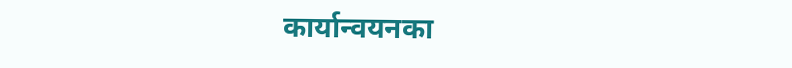कार्यान्वयनका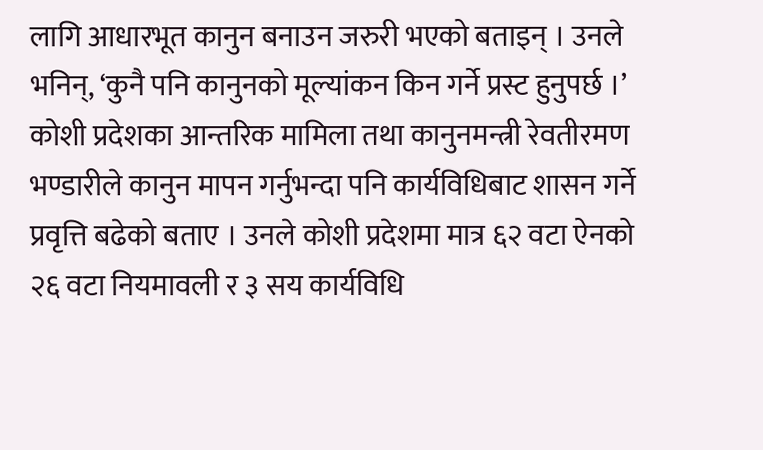लागि आधारभूत कानुन बनाउन जरुरी भएको बताइन् । उनले भनिन्, ‘कुनै पनि कानुनको मूल्यांकन किन गर्ने प्रस्ट हुनुपर्छ ।’ कोशी प्रदेशका आन्तरिक मामिला तथा कानुनमन्त्री रेवतीरमण भण्डारीले कानुन मापन गर्नुभन्दा पनि कार्यविधिबाट शासन गर्ने प्रवृत्ति बढेको बताए । उनले कोशी प्रदेशमा मात्र ६२ वटा ऐनको २६ वटा नियमावली र ३ सय कार्यविधि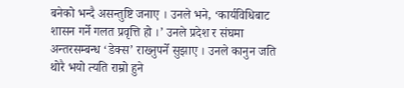बनेको भन्दै असन्तुष्टि जनाए । उनले भने, ‘कार्यविधिबाट शासन गर्ने गलत प्रवृत्ति हो ।’ उनले प्रदेश र संघमा अन्तरसम्बन्ध ‘डेक्स’ राख्नुपर्ने सुझाए । उनले कानुन जति थोरै भयो त्यति राम्रो हुने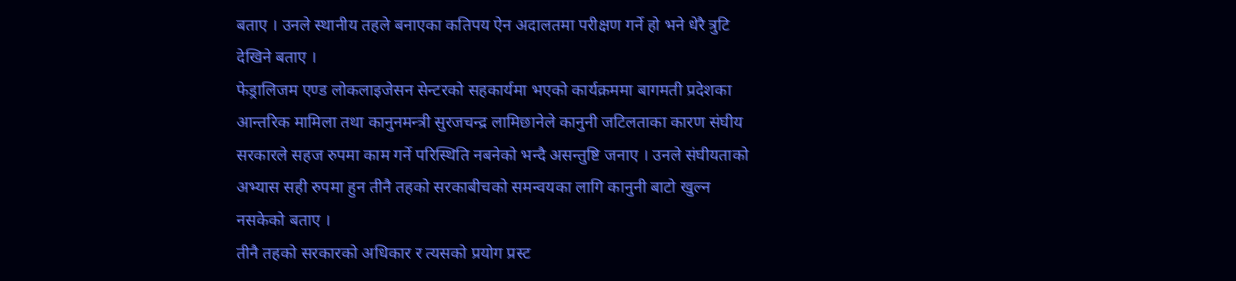बताए । उनले स्थानीय तहले बनाएका कतिपय ऐन अदालतमा परीक्षण गर्ने हो भने धेरै त्रुटि देखिने बताए ।
फेड्रालिजम एण्ड लोकलाइजेसन सेन्टरको सहकार्यमा भएको कार्यक्रममा बागमती प्रदेशका आन्तरिक मामिला तथा कानुनमन्त्री सुरजचन्द्र लामिछानेले कानुनी जटिलताका कारण संघीय सरकारले सहज रुपमा काम गर्ने परिस्थिति नबनेको भन्दै असन्तुष्टि जनाए । उनले संघीयताको अभ्यास सही रुपमा हुन तीनै तहको सरकाबीचको समन्वयका लागि कानुनी बाटो खुल्न नसकेको बताए ।
तीनै तहको सरकारको अधिकार र त्यसको प्रयोग प्रस्ट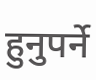हुनुपर्ने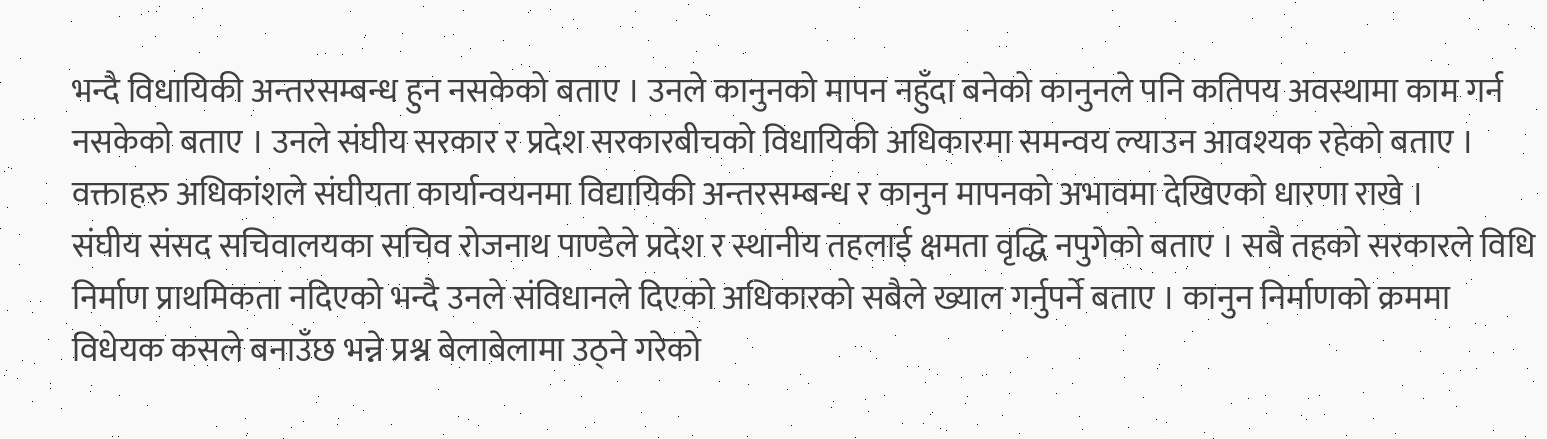भन्दै विधायिकी अन्तरसम्बन्ध हुन नसकेको बताए । उनले कानुनको मापन नहुँदा बनेको कानुनले पनि कतिपय अवस्थामा काम गर्न नसकेको बताए । उनले संघीय सरकार र प्रदेश सरकारबीचको विधायिकी अधिकारमा समन्वय ल्याउन आवश्यक रहेको बताए । वक्ताहरु अधिकांशले संघीयता कार्यान्वयनमा विद्यायिकी अन्तरसम्बन्ध र कानुन मापनको अभावमा देखिएको धारणा राखे ।
संघीय संसद सचिवालयका सचिव रोजनाथ पाण्डेले प्रदेश र स्थानीय तहलाई क्षमता वृद्धि नपुगेको बताए । सबै तहको सरकारले विधि निर्माण प्राथमिकता नदिएको भन्दै उनले संविधानले दिएको अधिकारको सबैले ख्याल गर्नुपर्ने बताए । कानुन निर्माणको क्रममा विधेयक कसले बनाउँछ भन्ने प्रश्न बेलाबेलामा उठ्ने गरेको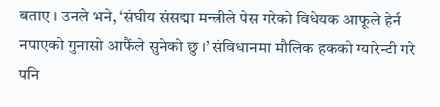बताए । उनले भने, ‘संघीय संसद्मा मन्त्रीले पेस गरेको विधेयक आफूले हेर्न नपाएको गुनासो आफैंले सुनेको छु ।’ संविधानमा मौलिक हकको ग्यारेन्टी गरे पनि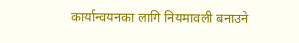कार्यान्वयनका लागि नियमावली बनाउने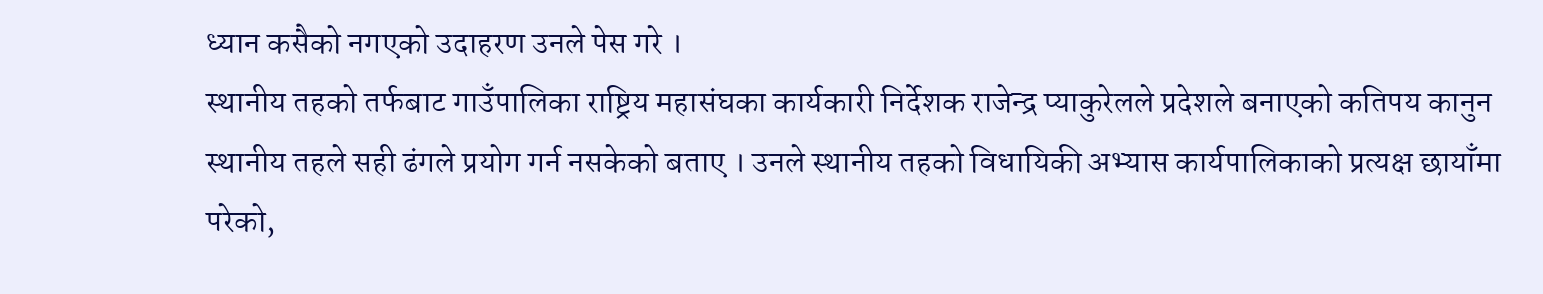ध्यान कसैको नगएको उदाहरण उनले पेस गरे ।
स्थानीय तहको तर्फबाट गाउँपालिका राष्ट्रिय महासंघका कार्यकारी निर्देशक राजेन्द्र प्याकुरेलले प्रदेशले बनाएको कतिपय कानुन स्थानीय तहले सही ढंगले प्रयोग गर्न नसकेको बताए । उनले स्थानीय तहको विधायिकी अभ्यास कार्यपालिकाको प्रत्यक्ष छायाँमा परेको,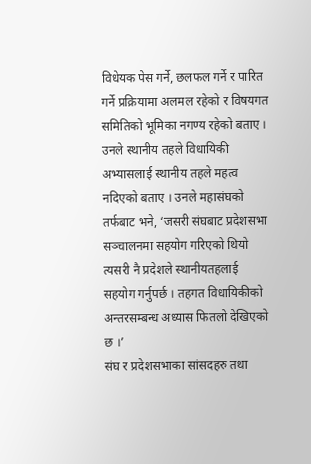विधेयक पेस गर्ने, छलफल गर्ने र पारित गर्ने प्रक्रियामा अलमल रहेको र विषयगत समितिको भूमिका नगण्य रहेको बताए । उनले स्थानीय तहले विधायिकी अभ्यासलाई स्थानीय तहले महत्व नदिएको बताए । उनले महासंघको तर्फबाट भने, ‘जसरी संघबाट प्रदेशसभा सञ्चालनमा सहयोग गरिएको थियो त्यसरी नै प्रदेशले स्थानीयतहलाई सहयोग गर्नुपर्छ । तहगत विधायिकीको अन्तरसम्बन्ध अध्यास फितलो देखिएको छ ।’
संघ र प्रदेशसभाका सांसदहरु तथा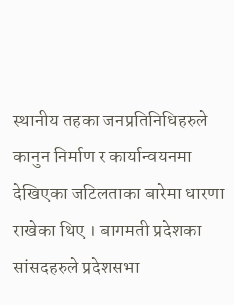स्थानीय तहका जनप्रतिनिधिहरुले कानुन निर्माण र कार्यान्वयनमा देखिएका जटिलताका बारेमा धारणा राखेका थिए । बागमती प्रदेशका सांसदहरुले प्रदेशसभा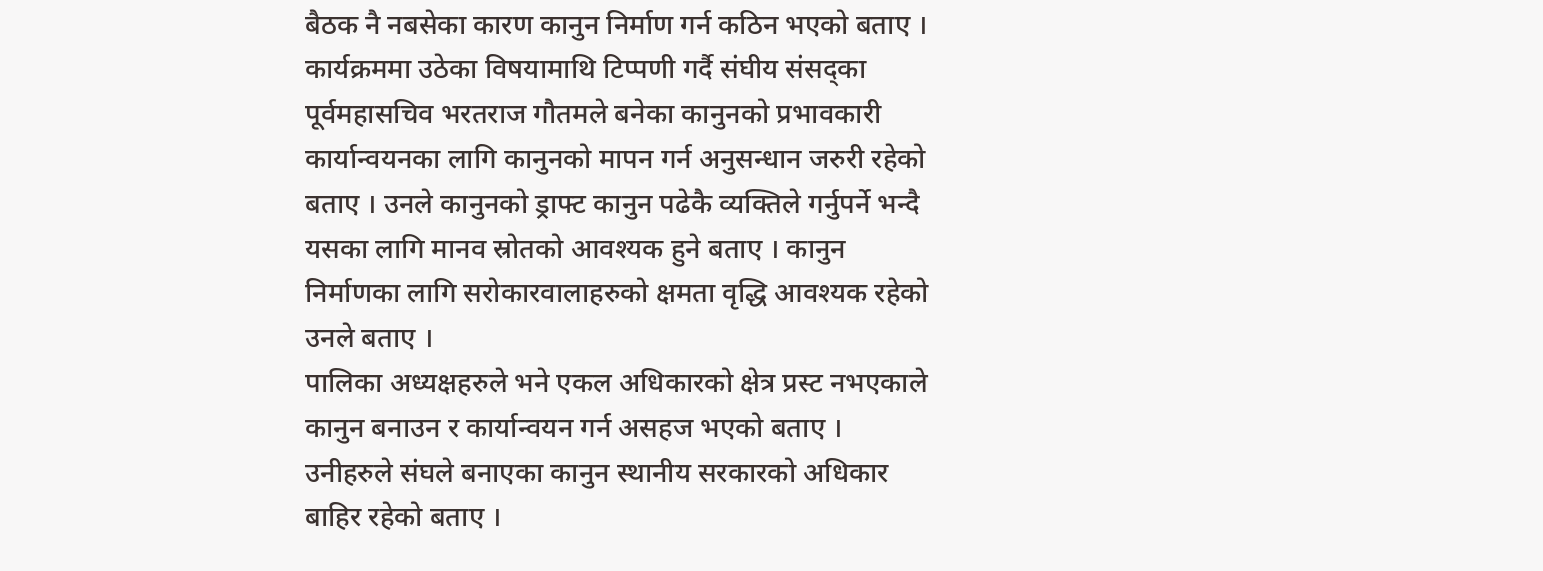बैठक नै नबसेका कारण कानुन निर्माण गर्न कठिन भएको बताए ।
कार्यक्रममा उठेका विषयामाथि टिप्पणी गर्दै संघीय संसद्का पूर्वमहासचिव भरतराज गौतमले बनेका कानुनको प्रभावकारी कार्यान्वयनका लागि कानुनको मापन गर्न अनुसन्धान जरुरी रहेको बताए । उनले कानुनको ड्राफ्ट कानुन पढेकै व्यक्तिले गर्नुपर्ने भन्दै यसका लागि मानव स्रोतको आवश्यक हुने बताए । कानुन निर्माणका लागि सरोकारवालाहरुको क्षमता वृद्धि आवश्यक रहेको उनले बताए ।
पालिका अध्यक्षहरुले भने एकल अधिकारको क्षेत्र प्रस्ट नभएकाले कानुन बनाउन र कार्यान्वयन गर्न असहज भएको बताए । उनीहरुले संघले बनाएका कानुन स्थानीय सरकारको अधिकार बाहिर रहेको बताए ।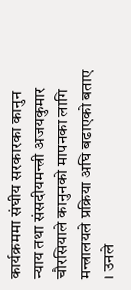कार्यक्रममा संघीय सरकारका कानुन न्याय तथा संसदीयमन्त्री अजयकुमार चौरसियाले कानुनको मापनका लागि मन्त्रालयले प्रक्रिया अघि बढाएको बताए । उनले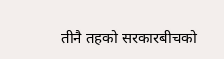तीनै तहको सरकारबीचको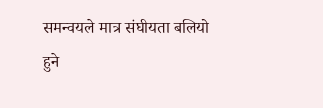समन्वयले मात्र संघीयता बलियो हुने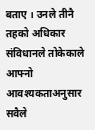बताए । उनले तीनै तहको अधिकार संविधानले तोकेकाले आफ्नो आवश्यकताअनुसार सवैले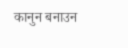कानुन बनाउन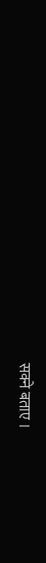सक्ने बताए ।